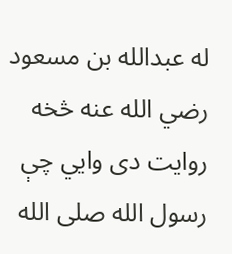له عبدالله بن مسعود رضي الله عنه څخه روایت دی وایي چې رسول الله صلی الله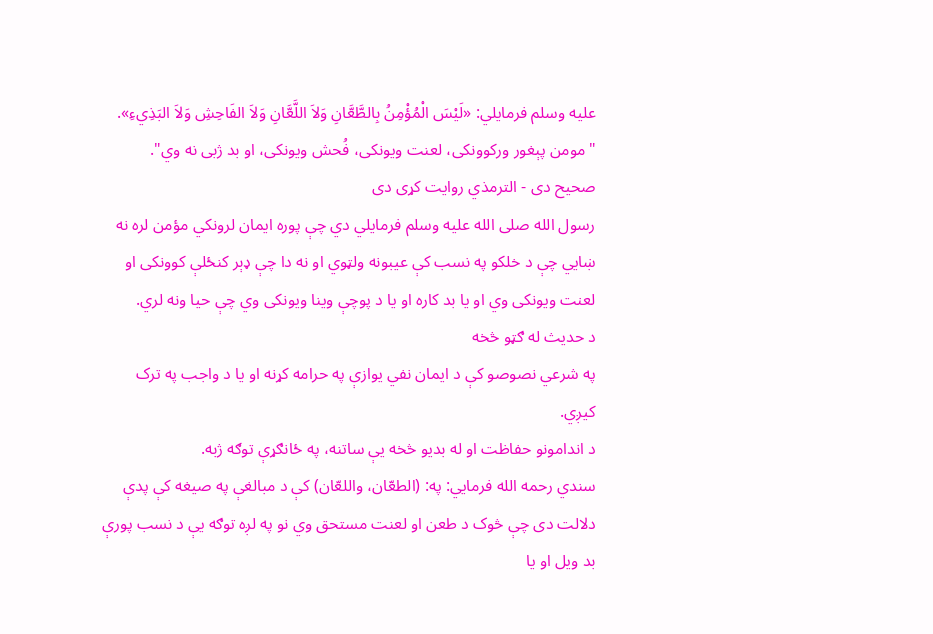علیه وسلم فرمایلي: «لَيْسَ الْمُؤْمِنُ بِالطَّعَّانِ وَلاَ اللَّعَّانِ وَلاَ الفَاحِشِ وَلاَ البَذِيءِ».
"مومن پېغور ورکوونکی، لعنت ویونکی، فُحش ویونکی، او بد ژبی نه وي".
صحيح دی - الترمذي روایت کړی دی
رسول الله صلی الله علیه وسلم فرمایلي دي چې پوره ايمان لرونكي مؤمن لره نه ښایي چې د خلکو په نسب کې عیبونه ولټوي او نه دا چې ډېر کنځلې کوونکی او لعنت ویونکی وي او یا بد کاره او یا د پوچې وینا ویونکی وي چې حیا ونه لري.
د حديث له ګټو څخه
په شرعي نصوصو کې د ایمان نفي یوازې په حرامه کړنه او یا د واجب په ترک کیږي.
د اندامونو حفاظت او له بدیو څخه یې ساتنه، په ځانګړې توګه ژبه.
سندي رحمه الله فرمايي: په: (الطعّان، واللعّان) کې د مبالغې په صیغه کې پدې دلالت دی چې څوک د طعن او لعنت مستحق وي نو په لږه توګه یې د نسب پورې بد ویل او یا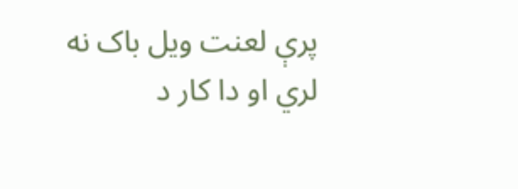پرې لعنت ویل باک نه لري او دا کار د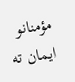مؤمنانو ایمان ته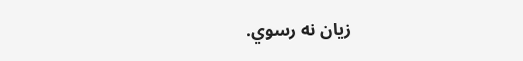زیان نه رسوي.